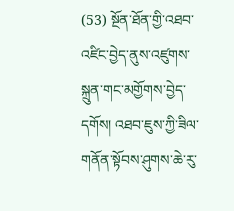(53) སྔོན་ཐོན་གྱི་འཐབ་འཛིང་བྱེད་ནུས་འཛུགས་སྐྲུན་གང་མགྱོགས་བྱེད་དགོས། འཐབ་ཇུས་ཀྱི་ཟིལ་གནོན་སྟོབས་ཤུགས་ཆེ་རུ་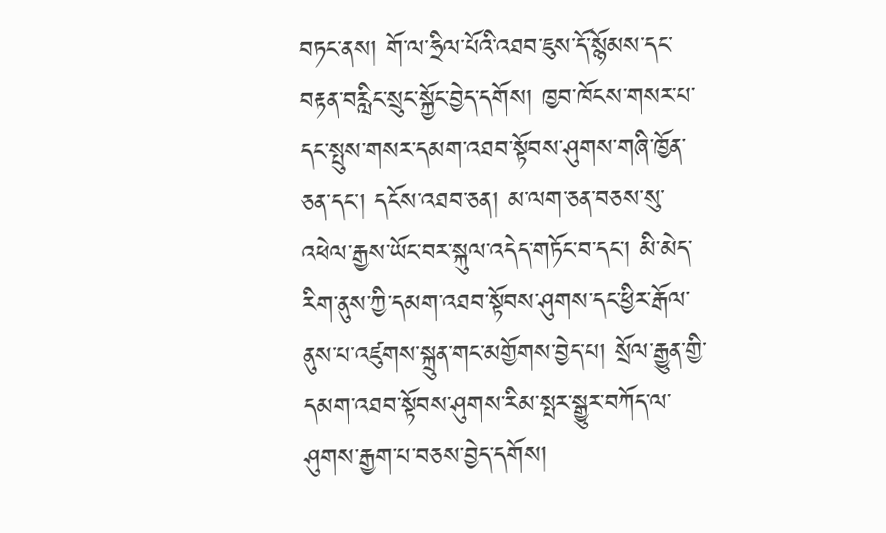བཏང་ནས། གོ་ལ་ཧྲིལ་པོའི་འཐབ་ཇུས་དོ་སྙོམས་དང་བརྟན་བརླིང་སྲུང་སྐྱོང་བྱེད་དགོས། ཁྱབ་ཁོངས་གསར་པ་དང་སྤུས་གསར་དམག་འཐབ་སྟོབས་ཤུགས་གཞི་ཁྱོན་ཅན་དང་། དངོས་འཐབ་ཅན། མ་ལག་ཅན་བཅས་སུ་འཕེལ་རྒྱས་ཡོང་བར་སྐུལ་འདེད་གཏོང་བ་དང་། མི་མེད་རིག་ནུས་ཀྱི་དམག་འཐབ་སྟོབས་ཤུགས་དང་ཕྱིར་རྒོལ་ནུས་པ་འཛུགས་སྐྲུན་གང་མགྱོགས་བྱེད་པ། སྲོལ་རྒྱུན་གྱི་དམག་འཐབ་སྟོབས་ཤུགས་རིམ་སྤར་སྒྱུར་བཀོད་ལ་ཤུགས་རྒྱག་པ་བཅས་བྱེད་དགོས།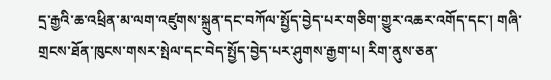དྲ་རྒྱའི་ཆ་འཕྲིན་མ་ལག་འཛུགས་སྐྲུན་དང་བཀོལ་སྤྱོད་བྱེད་པར་གཅིག་གྱུར་འཆར་འགོད་དང་། གཞི་གྲངས་ཐོན་ཁུངས་གསར་སྤེལ་དང་བེད་སྤྱོད་བྱེད་པར་ཤུགས་རྒྱག་པ། རིག་ནུས་ཅན་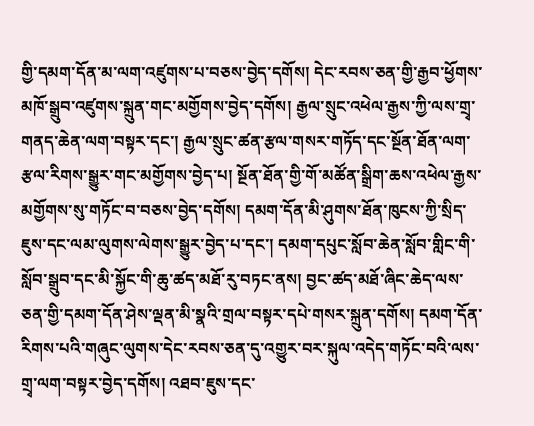གྱི་དམག་དོན་མ་ལག་འཛུགས་པ་བཅས་བྱེད་དགོས། དེང་རབས་ཅན་གྱི་རྒྱབ་ཕྱོགས་མཁོ་སྒྲུབ་འཛུགས་སྐྲུན་གང་མགྱོགས་བྱེད་དགོས། རྒྱལ་སྲུང་འཕེལ་རྒྱས་ཀྱི་ལས་གྲྭ་གནད་ཆེན་ལག་བསྟར་དང་། རྒྱལ་སྲུང་ཚན་རྩལ་གསར་གཏོད་དང་སྔོན་ཐོན་ལག་རྩལ་རིགས་སྒྱུར་གང་མགྱོགས་བྱེད་པ། སྔོན་ཐོན་གྱི་གོ་མཚོན་སྒྲིག་ཆས་འཕེལ་རྒྱས་མགྱོགས་སུ་གཏོང་བ་བཅས་བྱེད་དགོས། དམག་དོན་མི་ཤུགས་ཐོན་ཁུངས་ཀྱི་སྲིད་ཇུས་དང་ལམ་ལུགས་ལེགས་སྒྱུར་བྱེད་པ་དང་། དམག་དཔུང་སློབ་ཆེན་སློབ་གླིང་གི་སློབ་སྒྲུབ་དང་མི་སྐྱོང་གི་ཆུ་ཚད་མཐོ་རུ་བཏང་ནས། བྱང་ཚད་མཐོ་ཞིང་ཆེད་ལས་ཅན་གྱི་དམག་དོན་ཤེས་ལྡན་མི་སྣའི་གྲལ་བསྟར་དཔེ་གསར་སྐྲུན་དགོས། དམག་དོན་རིགས་པའི་གཞུང་ལུགས་དེང་རབས་ཅན་དུ་འགྱུར་བར་སྐུལ་འདེད་གཏོང་བའི་ལས་གྲྭ་ལག་བསྟར་བྱེད་དགོས། འཐབ་ཇུས་དང་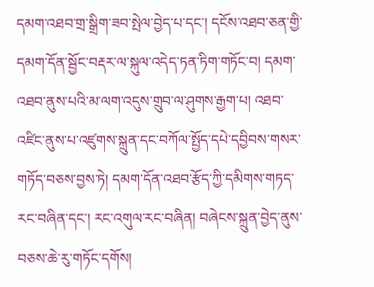དམག་འཐབ་གྲ་སྒྲིག་ཟབ་སྤེལ་བྱེད་པ་དང་། དངོས་འཐབ་ཅན་གྱི་དམག་དོན་སྦྱོང་བརྡར་ལ་སྐུལ་འདེད་ཏན་ཏིག་གཏོང་བ། དམག་འཐབ་ནུས་པའི་མ་ལག་འདུས་གྲུབ་ལ་ཤུགས་རྒྱག་པ། འཐབ་འཛིང་ནུས་པ་འཛུགས་སྐྲུན་དང་བཀོལ་སྤྱོད་དཔེ་དབྱིབས་གསར་གཏོད་བཅས་བྱས་ཏེ། དམག་དོན་འཐབ་རྩོད་ཀྱི་དམིགས་གཏད་རང་བཞིན་དང་། རང་འགུལ་རང་བཞིན། བཞེངས་སྐྲུན་བྱེད་ནུས་བཅས་ཆེ་རུ་གཏོང་དགོས།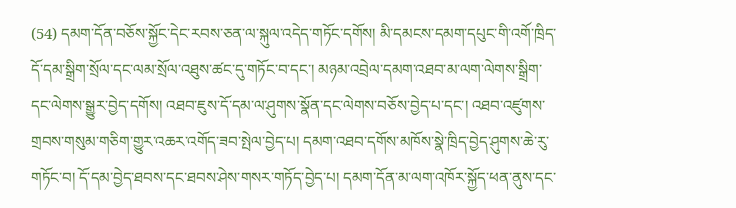(54) དམག་དོན་བཅོས་སྐྱོང་དེང་རབས་ཅན་ལ་སྐུལ་འདེད་གཏོང་དགོས། མི་དམངས་དམག་དཔུང་གི་འགོ་ཁྲིད་དོ་དམ་སྒྲིག་སྲོལ་དང་ལམ་སྲོལ་འཐུས་ཚང་དུ་གཏོང་བ་དང་། མཉམ་འབྲེལ་དམག་འཐབ་མ་ལག་ལེགས་སྒྲིག་དང་ལེགས་སྒྱུར་བྱེད་དགོས། འཐབ་ཇུས་དོ་དམ་ལ་ཤུགས་སྣོན་དང་ལེགས་བཅོས་བྱེད་པ་དང་། འཐབ་འཛུགས་གྲབས་གསུམ་གཅིག་གྱུར་འཆར་འགོད་ཟབ་སྤེལ་བྱེད་པ། དམག་འཐབ་དགོས་མཁོས་སྣེ་ཁྲིད་བྱེད་ཤུགས་ཆེ་རུ་གཏོང་བ། དོ་དམ་བྱེད་ཐབས་དང་ཐབས་ཤེས་གསར་གཏོད་བྱེད་པ། དམག་དོན་མ་ལག་འཁོར་སྐྱོད་ཕན་ནུས་དང་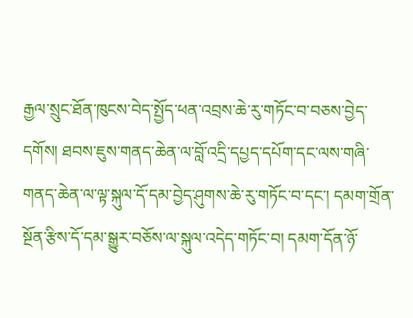རྒྱལ་སྲུང་ཐོན་ཁུངས་བེད་སྤྱོད་ཕན་འབྲས་ཆེ་རུ་གཏོང་བ་བཅས་བྱེད་དགོས། ཐབས་ཇུས་གནད་ཆེན་ལ་བློ་འདྲི་དཔྱད་དཔོག་དང་ལས་གཞི་གནད་ཆེན་ལ་ལྟ་སྐུལ་དོ་དམ་བྱེད་ཤུགས་ཆེ་རུ་གཏོང་བ་དང་། དམག་གྲོན་སྔོན་རྩིས་དོ་དམ་སྒྱུར་བཅོས་ལ་སྐུལ་འདེད་གཏོང་བ། དམག་དོན་ཉོ་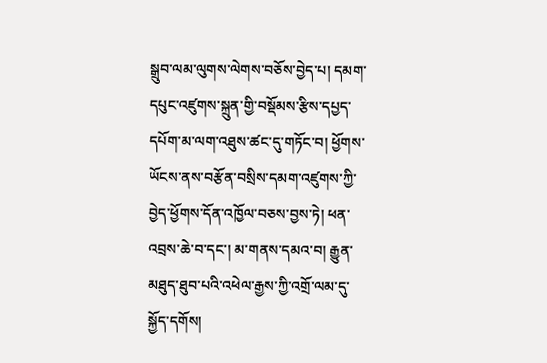སྒྲུབ་ལམ་ལུགས་ལེགས་བཅོས་བྱེད་པ། དམག་དཔུང་འཛུགས་སྐྲུན་གྱི་བསྡོམས་རྩིས་དཔྱད་དཔོག་མ་ལག་འཐུས་ཚང་དུ་གཏོང་བ། ཕྱོགས་ཡོངས་ནས་བརྩོན་བསྲིས་དམག་འཛུགས་ཀྱི་བྱེད་ཕྱོགས་དོན་འཁྱོལ་བཅས་བྱས་ཏེ། ཕན་འབྲས་ཆེ་བ་དང་། མ་གནས་དམའ་བ། རྒྱུན་མཐུད་ཐུབ་པའི་འཕེལ་རྒྱས་ཀྱི་འགྲོ་ལམ་དུ་སྐྱོད་དགོས།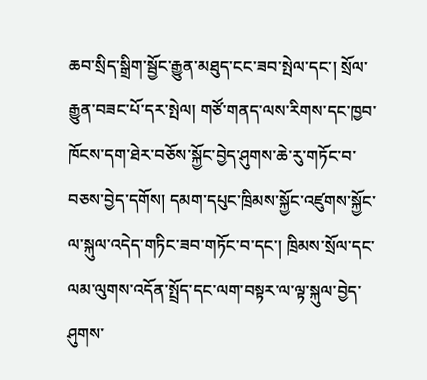ཆབ་སྲིད་སྒྲིག་སྦྱོང་རྒྱུན་མཐུད་ངང་ཟབ་སྤེལ་དང་། སྲོལ་རྒྱུན་བཟང་པོ་དར་སྤེལ། གཙོ་གནད་ལས་རིགས་དང་ཁྱབ་ཁོངས་དག་ཐེར་བཅོས་སྐྱོང་བྱེད་ཤུགས་ཆེ་རུ་གཏོང་བ་བཅས་བྱེད་དགོས། དམག་དཔུང་ཁྲིམས་སྐྱོང་འཛུགས་སྐྱོང་ལ་སྐུལ་འདེད་གཏིང་ཟབ་གཏོང་བ་དང་། ཁྲིམས་སྲོལ་དང་ལམ་ལུགས་འདོན་སྤྲོད་དང་ལག་བསྟར་ལ་ལྟ་སྐུལ་བྱེད་ཤུགས་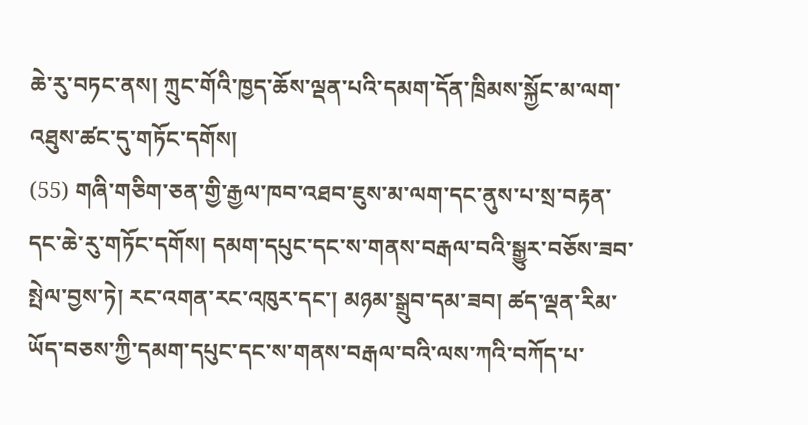ཆེ་རུ་བཏང་ནས། ཀྲུང་གོའི་ཁྱད་ཆོས་ལྡན་པའི་དམག་དོན་ཁྲིམས་སྐྱོང་མ་ལག་འཐུས་ཚང་དུ་གཏོང་དགོས།
(55) གཞི་གཅིག་ཅན་གྱི་རྒྱལ་ཁབ་འཐབ་ཇུས་མ་ལག་དང་ནུས་པ་སྲ་བརྟན་དང་ཆེ་རུ་གཏོང་དགོས། དམག་དཔུང་དང་ས་གནས་བརྒལ་བའི་སྒྱུར་བཅོས་ཟབ་སྤེལ་བྱས་ཏེ། རང་འགན་རང་འཁུར་དང་། མཉམ་སྒྲུབ་དམ་ཟབ། ཚད་ལྡན་རིམ་ཡོད་བཅས་ཀྱི་དམག་དཔུང་དང་ས་གནས་བརྒལ་བའི་ལས་ཀའི་བཀོད་པ་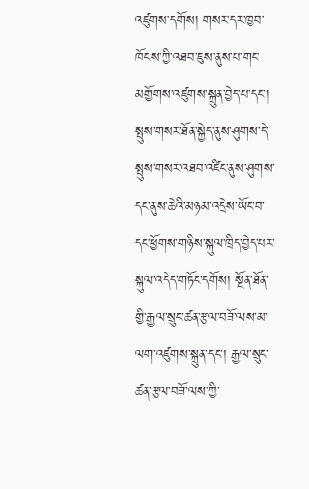འཛུགས་དགོས། གསར་དར་ཁྱབ་ཁོངས་ཀྱི་འཐབ་ཇུས་ནུས་པ་གང་མགྱོགས་འཛུགས་སྐྲུན་བྱེད་པ་དང་། སྤུས་གསར་ཐོན་སྐྱེད་ནུས་ཤུགས་དེ་སྤུས་གསར་འཐབ་འཛིང་ནུས་ཤུགས་དང་ནུས་ཆེའི་མཉམ་འདྲེས་ཡོང་བ་དང་ཕྱོགས་གཉིས་སྐུལ་ཁྲིད་བྱེད་པར་སྐུལ་འདེད་གཏོང་དགོས། སྔོན་ཐོན་གྱི་རྒྱལ་སྲུང་ཚན་རྩལ་བཟོ་ལས་མ་ལག་འཛུགས་སྐྲུན་དང་། རྒྱལ་སྲུང་ཚན་རྩལ་བཟོ་ལས་ཀྱི་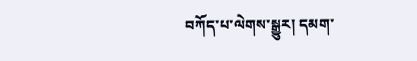བཀོད་པ་ལེགས་སྒྱུར། དམག་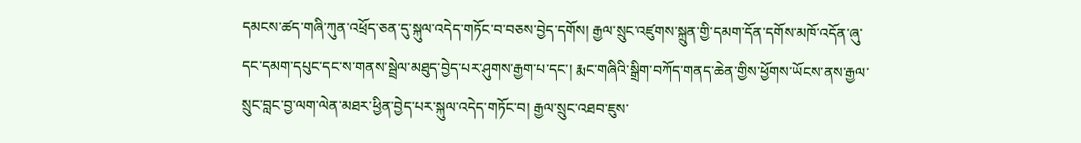དམངས་ཚད་གཞི་ཀུན་འཕྲོད་ཅན་དུ་སྐུལ་འདེད་གཏོང་བ་བཅས་བྱེད་དགོས། རྒྱལ་སྲུང་འཛུགས་སྐྲུན་གྱི་དམག་དོན་དགོས་མཁོ་འདོན་ཞུ་དང་དམག་དཔུང་དང་ས་གནས་སྦྲེལ་མཐུད་བྱེད་པར་ཤུགས་རྒྱག་པ་དང་། རྨང་གཞིའི་སྒྲིག་བཀོད་གནད་ཆེན་གྱིས་ཕྱོགས་ཡོངས་ནས་རྒྱལ་སྲུང་བླང་བྱ་ལག་ལེན་མཐར་ཕྱིན་བྱེད་པར་སྐུལ་འདེད་གཏོང་བ། རྒྱལ་སྲུང་འཐབ་ཇུས་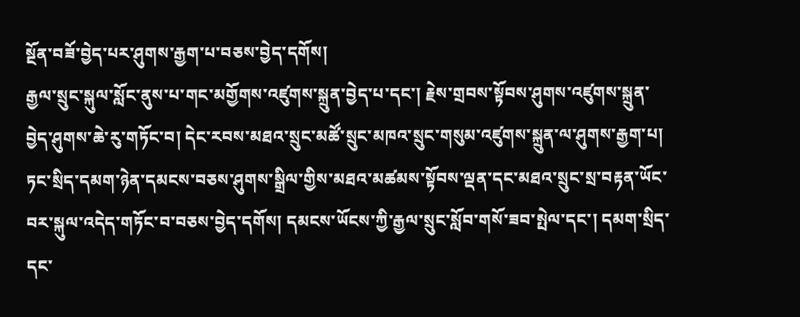སྔོན་བཟོ་བྱེད་པར་ཤུགས་རྒྱག་པ་བཅས་བྱེད་དགོས།
རྒྱལ་སྲུང་སྐུལ་སློང་ནུས་པ་གང་མགྱོགས་འཛུགས་སྐྲུན་བྱེད་པ་དང་། རྗེས་གྲབས་སྟོབས་ཤུགས་འཛུགས་སྐྲུན་བྱེད་ཤུགས་ཆེ་རུ་གཏོང་བ། དེང་རབས་མཐའ་སྲུང་མཚོ་སྲུང་མཁའ་སྲུང་གསུམ་འཛུགས་སྐྲུན་ལ་ཤུགས་རྒྱག་པ། ཏང་སྲིད་དམག་ཉེན་དམངས་བཅས་ཤུགས་སྒྲིལ་གྱིས་མཐའ་མཚམས་སྟོབས་ལྡན་དང་མཐའ་སྲུང་སྲ་བརྟན་ཡོང་བར་སྐུལ་འདེད་གཏོང་བ་བཅས་བྱེད་དགོས། དམངས་ཡོངས་ཀྱི་རྒྱལ་སྲུང་སློབ་གསོ་ཟབ་སྤེལ་དང་། དམག་སྲིད་དང་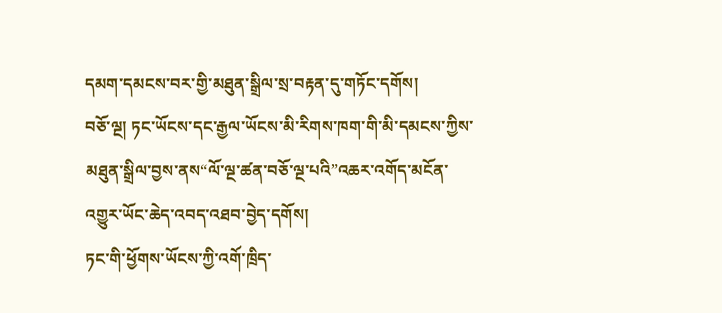དམག་དམངས་བར་གྱི་མཐུན་སྒྲིལ་སྲ་བརྟན་དུ་གཏོང་དགོས།
བཅོ་ལྔ། ཏང་ཡོངས་དང་རྒྱལ་ཡོངས་མི་རིགས་ཁག་གི་མི་དམངས་ཀྱིས་མཐུན་སྒྲིལ་བྱས་ནས“ལོ་ལྔ་ཚན་བཅོ་ལྔ་པའི”འཆར་འགོད་མངོན་འགྱུར་ཡོང་ཆེད་འབད་འཐབ་བྱེད་དགོས།
ཏང་གི་ཕྱོགས་ཡོངས་ཀྱི་འགོ་ཁྲིད་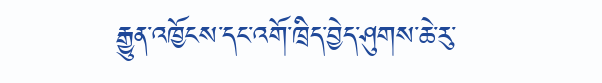རྒྱུན་འཁྱོངས་དང་འགོ་ཁྲིད་བྱེད་ཤུགས་ཆེ་རུ་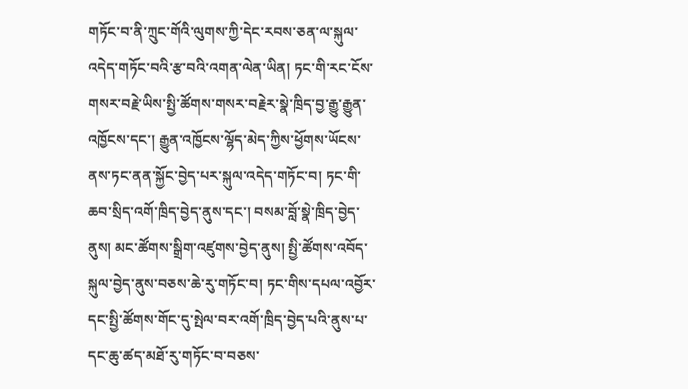གཏོང་བ་ནི་ཀྲུང་གོའི་ལུགས་ཀྱི་དེང་རབས་ཅན་ལ་སྐུལ་འདེད་གཏོང་བའི་རྩ་བའི་འགན་ལེན་ཡིན། ཏང་གི་རང་ངོས་གསར་བརྗེ་ཡིས་སྤྱི་ཚོགས་གསར་བརྗེར་སྣེ་ཁྲིད་བྱ་རྒྱུ་རྒྱུན་འཁྱོངས་དང་། རྒྱུན་འཁྱོངས་ལྷོད་མེད་ཀྱིས་ཕྱོགས་ཡོངས་ནས་ཏང་ནན་སྐྱོང་བྱེད་པར་སྐུལ་འདེད་གཏོང་བ། ཏང་གི་ཆབ་སྲིད་འགོ་ཁྲིད་བྱེད་ནུས་དང་། བསམ་བློ་སྣེ་ཁྲིད་བྱེད་ནུས། མང་ཚོགས་སྒྲིག་འཛུགས་བྱེད་ནུས། སྤྱི་ཚོགས་འབོད་སྐུལ་བྱེད་ནུས་བཅས་ཆེ་རུ་གཏོང་བ། ཏང་གིས་དཔལ་འབྱོར་དང་སྤྱི་ཚོགས་གོང་དུ་སྤེལ་བར་འགོ་ཁྲིད་བྱེད་པའི་ནུས་པ་དང་ཆུ་ཚད་མཐོ་རུ་གཏོང་བ་བཅས་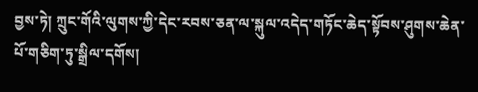བྱས་ཏེ། ཀྲུང་གོའི་ལུགས་ཀྱི་དེང་རབས་ཅན་ལ་སྐུལ་འདེད་གཏོང་ཆེད་སྟོབས་ཤུགས་ཆེན་པོ་གཅིག་ཏུ་སྒྲིལ་དགོས།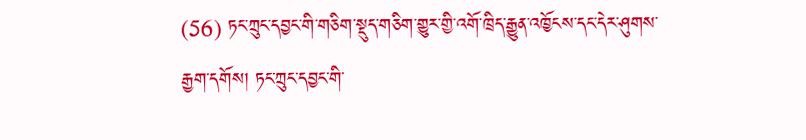(56) ཏང་ཀྲུང་དབྱང་གི་གཅིག་སྡུད་གཅིག་གྱུར་གྱི་འགོ་ཁྲིད་རྒྱུན་འཁྱོངས་དང་དེར་ཤུགས་རྒྱག་དགོས། ཏང་ཀྲུང་དབྱང་གི་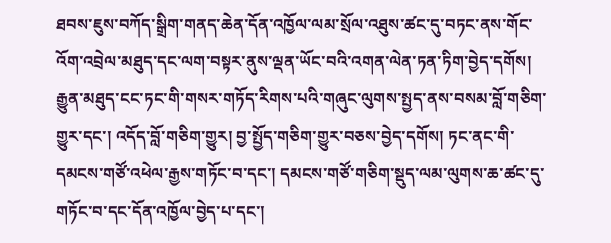ཐབས་ཇུས་བཀོད་སྒྲིག་གནད་ཆེན་དོན་འཁྱོལ་ལམ་སྲོལ་འཐུས་ཚང་དུ་བཏང་ནས་གོང་འོག་འབྲེལ་མཐུད་དང་ལག་བསྟར་ནུས་ལྡན་ཡོང་བའི་འགན་ལེན་ཏན་ཏིག་བྱེད་དགོས། རྒྱུན་མཐུད་ངང་ཏང་གི་གསར་གཏོད་རིགས་པའི་གཞུང་ལུགས་སྤྱད་ནས་བསམ་བློ་གཅིག་གྱུར་དང་། འདོད་བློ་གཅིག་གྱུར། བྱ་སྤྱོད་གཅིག་གྱུར་བཅས་བྱེད་དགོས། ཏང་ནང་གི་དམངས་གཙོ་འཕེལ་རྒྱས་གཏོང་བ་དང་། དམངས་གཙོ་གཅིག་སྡུད་ལམ་ལུགས་ཆ་ཚང་དུ་གཏོང་བ་དང་དོན་འཁྱོལ་བྱེད་པ་དང་།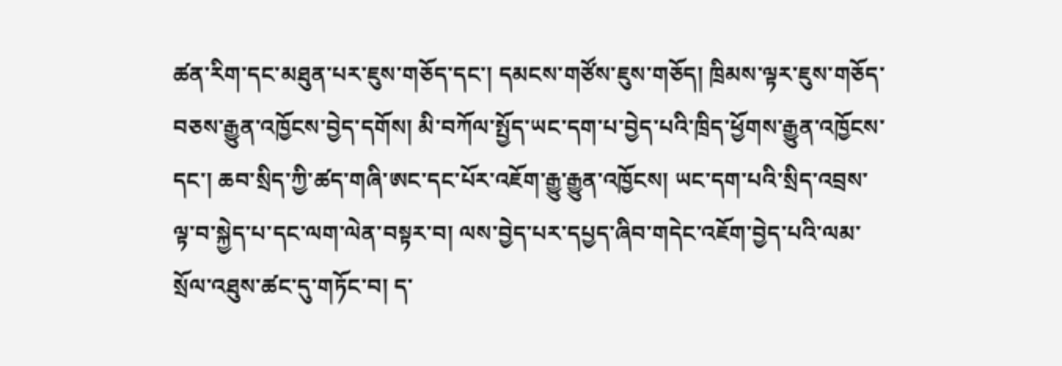ཚན་རིག་དང་མཐུན་པར་ཇུས་གཅོད་དང་། དམངས་གཙོས་ཇུས་གཅོད། ཁྲིམས་ལྟར་ཇུས་གཅོད་བཅས་རྒྱུན་འཁྱོངས་བྱེད་དགོས། མི་བཀོལ་སྤྱོད་ཡང་དག་པ་བྱེད་པའི་ཁྲིད་ཕྱོགས་རྒྱུན་འཁྱོངས་དང་། ཆབ་སྲིད་ཀྱི་ཚད་གཞི་ཨང་དང་པོར་འཇོག་རྒྱུ་རྒྱུན་འཁྱོངས། ཡང་དག་པའི་སྲིད་འབྲས་ལྟ་བ་སྐྱེད་པ་དང་ལག་ལེན་བསྟར་བ། ལས་བྱེད་པར་དཔྱད་ཞིབ་གདེང་འཇོག་བྱེད་པའི་ལམ་སྲོལ་འཐུས་ཚང་དུ་གཏོང་བ། ད་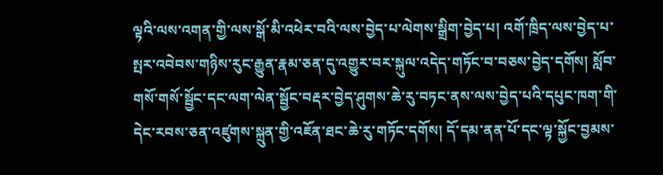ལྟའི་ལས་འགན་གྱི་ལས་སྒོ་མི་འཕེར་བའི་ལས་བྱེད་པ་ལེགས་སྒྲིག་བྱེད་པ། འགོ་ཁྲིད་ལས་བྱེད་པ་སྤར་འབེབས་གཉིས་རུང་རྒྱུན་རྣམ་ཅན་དུ་འགྱུར་བར་སྐུལ་འདེད་གཏོང་བ་བཅས་བྱེད་དགོས། སློབ་གསོ་གསོ་སྦྱོང་དང་ལག་ལེན་སྦྱོང་བརྡར་བྱེད་ཤུགས་ཆེ་རུ་བཏང་ནས་ལས་བྱེད་པའི་དཔུང་ཁག་གི་དེང་རབས་ཅན་འཛུགས་སྐྲུན་གྱི་འཇོན་ཐང་ཆེ་རུ་གཏོང་དགོས། དོ་དམ་ནན་པོ་དང་ལྟ་སྐྱོང་བྱམས་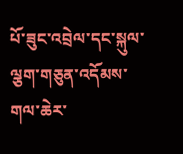པོ་ཟུང་འབྲེལ་དང་སྐུལ་ལྕག་གཅུན་འདོམས་གལ་ཆེར་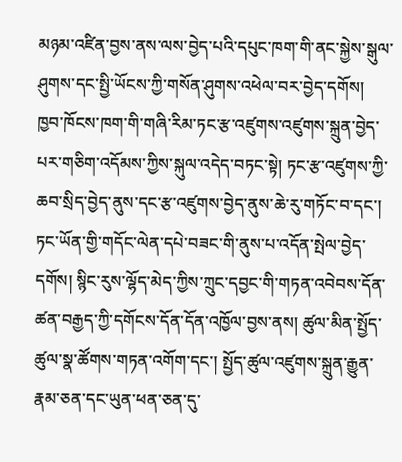མཉམ་འཛིན་བྱས་ནས་ལས་བྱེད་པའི་དཔུང་ཁག་གི་ནང་སྐྱེས་སྒུལ་ཤུགས་དང་སྤྱི་ཡོངས་ཀྱི་གསོན་ཤུགས་འཕེལ་བར་བྱེད་དགོས། ཁྱབ་ཁོངས་ཁག་གི་གཞི་རིམ་ཏང་རྩ་འཛུགས་འཛུགས་སྐྲུན་བྱེད་པར་གཅིག་འདོམས་ཀྱིས་སྐུལ་འདེད་བཏང་སྟེ། ཏང་རྩ་འཛུགས་ཀྱི་ཆབ་སྲིད་བྱེད་ནུས་དང་རྩ་འཛུགས་བྱེད་ནུས་ཆེ་རུ་གཏོང་བ་དང་། ཏང་ཡོན་གྱི་གདོང་ལེན་དཔེ་བཟང་གི་ནུས་པ་འདོན་སྤེལ་བྱེད་དགོས། སྙིང་རུས་ལྷོད་མེད་ཀྱིས་ཀྲུང་དབྱང་གི་གཏན་འབེབས་དོན་ཚན་བརྒྱད་ཀྱི་དགོངས་དོན་དོན་འཁྱོལ་བྱས་ནས། ཚུལ་མིན་སྤྱོད་ཚུལ་སྣ་ཚོགས་གཏན་འགོག་དང་། སྤྱོད་ཚུལ་འཛུགས་སྐྲུན་རྒྱུན་རྣམ་ཅན་དང་ཡུན་ཕན་ཅན་དུ་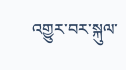འགྱུར་བར་སྐུལ་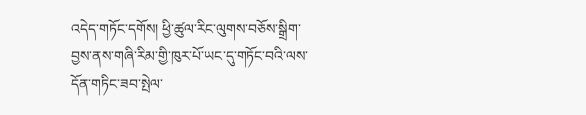འདེད་གཏོང་དགོས། ཕྱི་ཚུལ་རིང་ལུགས་བཅོས་སྒྲིག་བྱས་ནས་གཞི་རིམ་གྱི་ཁུར་པོ་ཡང་དུ་གཏོང་བའི་ལས་དོན་གཏིང་ཟབ་སྤེལ་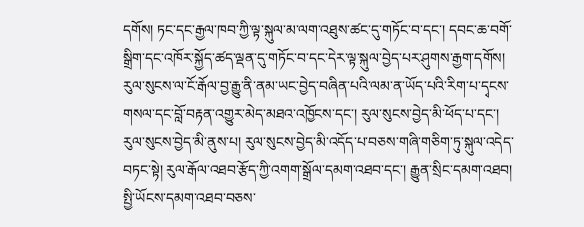དགོས། ཏང་དང་རྒྱལ་ཁབ་ཀྱི་ལྟ་སྐུལ་མ་ལག་འཐུས་ཚང་དུ་གཏོང་བ་དང་། དབང་ཆ་བགོ་སྒྲིག་དང་འཁོར་སྐྱོད་ཚད་ལྡན་དུ་གཏོང་བ་དང་དེར་ལྟ་སྐུལ་བྱེད་པར་ཤུགས་རྒྱག་དགོས། རུལ་སུངས་ལ་ངོ་རྒོལ་བྱ་རྒྱུ་ནི་ནམ་ཡང་བྱེད་བཞིན་པའི་ལམ་ན་ཡོད་པའི་རིག་པ་དྭངས་གསལ་དང་བློ་བརྟན་འགྱུར་མེད་མཐའ་འཁྱོངས་དང་། རུལ་སུངས་བྱེད་མི་ཕོད་པ་དང་། རུལ་སུངས་བྱེད་མི་ནུས་པ། རུལ་སུངས་བྱེད་མི་འདོད་པ་བཅས་གཞི་གཅིག་ཏུ་སྐུལ་འདེད་བཏང་སྟེ། རུལ་རྒོལ་འཐབ་རྩོད་ཀྱི་འགག་སྒྲོལ་དམག་འཐབ་དང་། རྒྱུན་སྲིང་དམག་འཐབ། སྤྱི་ཡོངས་དམག་འཐབ་བཅས་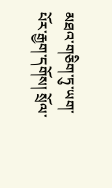མཐའ་གཅིག་ཏུ་ཡག་པོར་རྒྱག་དགོས། སྲོལ་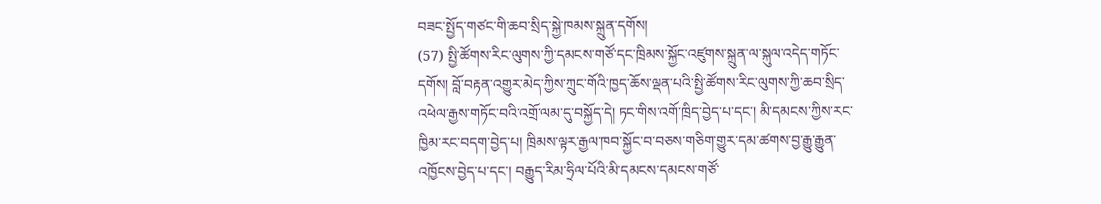བཟང་སྤྱོད་གཙང་གི་ཆབ་སྲིད་སྐྱེ་ཁམས་སྐྲུན་དགོས།
(57) སྤྱི་ཚོགས་རིང་ལུགས་ཀྱི་དམངས་གཙོ་དང་ཁྲིམས་སྐྱོང་འཛུགས་སྐྲུན་ལ་སྐུལ་འདེད་གཏོང་དགོས། བློ་བརྟན་འགྱུར་མེད་ཀྱིས་ཀྲུང་གོའི་ཁྱད་ཆོས་ལྡན་པའི་སྤྱི་ཚོགས་རིང་ལུགས་ཀྱི་ཆབ་སྲིད་འཕེལ་རྒྱས་གཏོང་བའི་འགྲོ་ལམ་དུ་བསྐྱོད་དེ། ཏང་གིས་འགོ་ཁྲིད་བྱེད་པ་དང་། མི་དམངས་ཀྱིས་རང་ཁྱིམ་རང་བདག་བྱེད་པ། ཁྲིམས་ལྟར་རྒྱལ་ཁབ་སྐྱོང་བ་བཅས་གཅིག་གྱུར་དམ་ཚགས་བྱ་རྒྱུ་རྒྱུན་འཁྱོངས་བྱེད་པ་དང་། བརྒྱུད་རིམ་ཧྲིལ་པོའི་མི་དམངས་དམངས་གཙོ་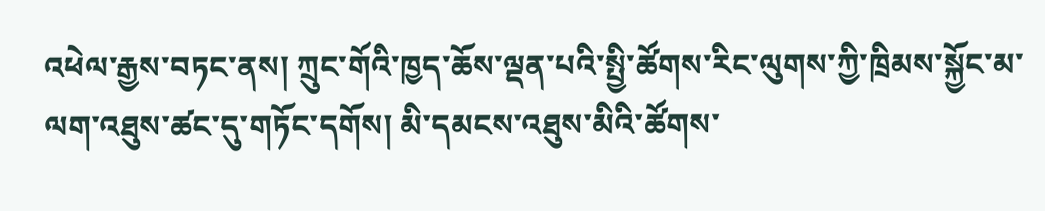འཕེལ་རྒྱས་བཏང་ནས། ཀྲུང་གོའི་ཁྱད་ཆོས་ལྡན་པའི་སྤྱི་ཚོགས་རིང་ལུགས་ཀྱི་ཁྲིམས་སྐྱོང་མ་ལག་འཐུས་ཚང་དུ་གཏོང་དགོས། མི་དམངས་འཐུས་མིའི་ཚོགས་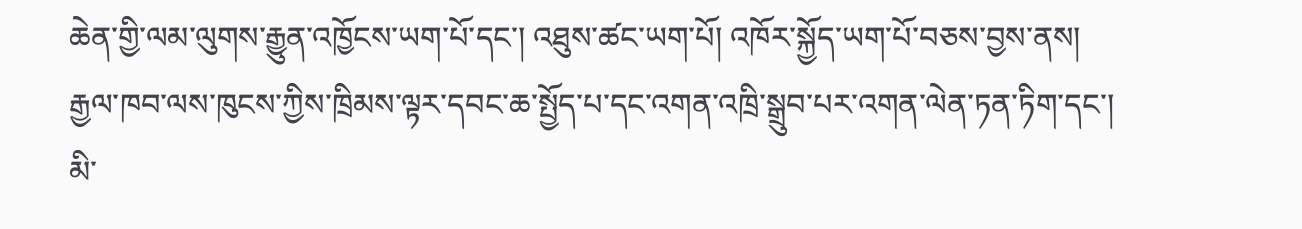ཆེན་གྱི་ལམ་ལུགས་རྒྱུན་འཁྱོངས་ཡག་པོ་དང་། འཐུས་ཚང་ཡག་པོ། འཁོར་སྐྱོད་ཡག་པོ་བཅས་བྱས་ནས། རྒྱལ་ཁབ་ལས་ཁུངས་ཀྱིས་ཁྲིམས་ལྟར་དབང་ཆ་སྤྱོད་པ་དང་འགན་འཁྲི་སྒྲུབ་པར་འགན་ལེན་ཏན་ཏིག་དང་། མི་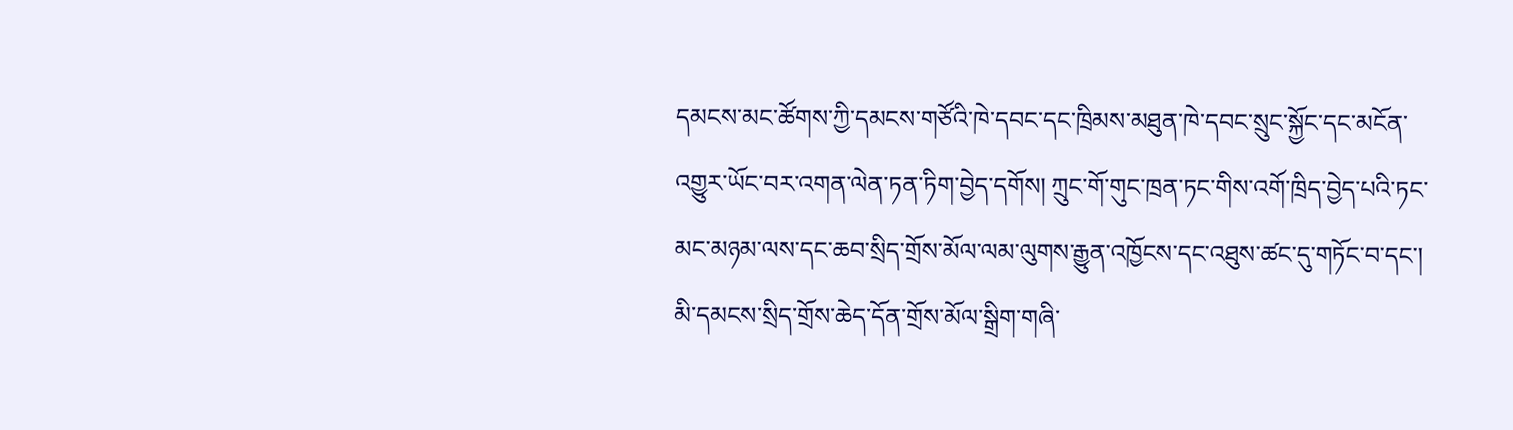དམངས་མང་ཚོགས་ཀྱི་དམངས་གཙོའི་ཁེ་དབང་དང་ཁྲིམས་མཐུན་ཁེ་དབང་སྲུང་སྐྱོང་དང་མངོན་འགྱུར་ཡོང་བར་འགན་ལེན་ཏན་ཏིག་བྱེད་དགོས། ཀྲུང་གོ་གུང་ཁྲན་ཏང་གིས་འགོ་ཁྲིད་བྱེད་པའི་ཏང་མང་མཉམ་ལས་དང་ཆབ་སྲིད་གྲོས་མོལ་ལམ་ལུགས་རྒྱུན་འཁྱོངས་དང་འཐུས་ཚང་དུ་གཏོང་བ་དང་། མི་དམངས་སྲིད་གྲོས་ཆེད་དོན་གྲོས་མོལ་སྒྲིག་གཞི་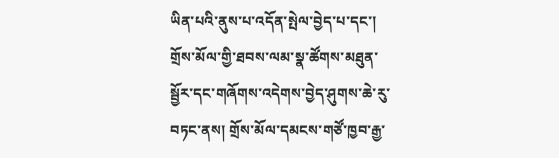ཡིན་པའི་ནུས་པ་འདོན་སྤེལ་བྱེད་པ་དང་། གྲོས་མོལ་གྱི་ཐབས་ལམ་སྣ་ཚོགས་མཐུན་སྦྱོར་དང་གཞོགས་འདེགས་བྱེད་ཤུགས་ཆེ་རུ་བཏང་ནས། གྲོས་མོལ་དམངས་གཙོ་ཁྱབ་རྒྱ་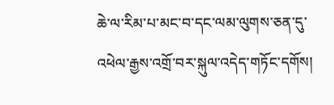ཆེ་ལ་རིམ་པ་མང་བ་དང་ལམ་ལུགས་ཅན་དུ་འཕེལ་རྒྱས་འགྲོ་བར་སྐུལ་འདེད་གཏོང་དགོས།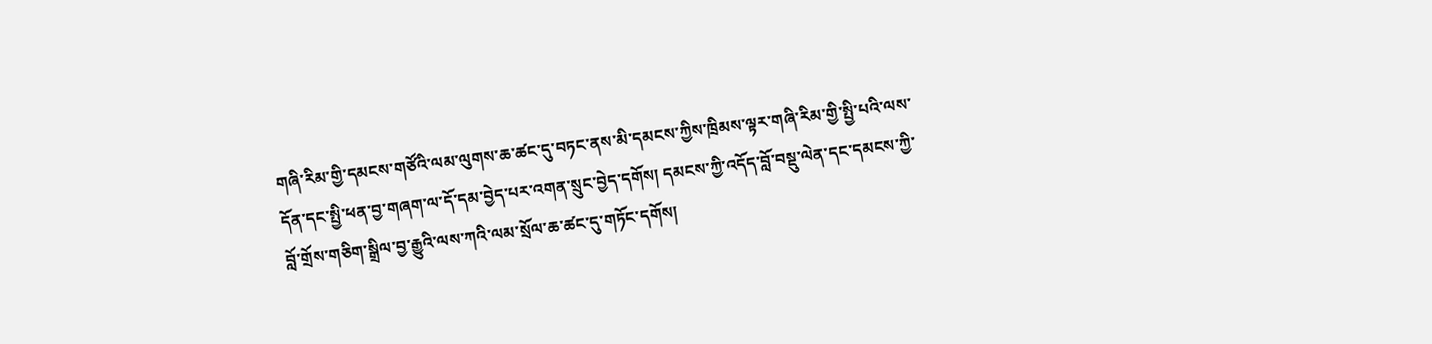གཞི་རིམ་གྱི་དམངས་གཙོའི་ལམ་ལུགས་ཆ་ཚང་དུ་བཏང་ནས་མི་དམངས་ཀྱིས་ཁྲིམས་ལྟར་གཞི་རིམ་གྱི་སྤྱི་པའི་ལས་དོན་དང་སྤྱི་ཕན་བྱ་གཞག་ལ་དོ་དམ་བྱེད་པར་འགན་སྲུང་བྱེད་དགོས། དམངས་ཀྱི་འདོད་བློ་བསྡུ་ལེན་དང་དམངས་ཀྱི་བློ་གྲོས་གཅིག་སྒྲིལ་བྱ་རྒྱུའི་ལས་ཀའི་ལམ་སྲོལ་ཆ་ཚང་དུ་གཏོང་དགོས།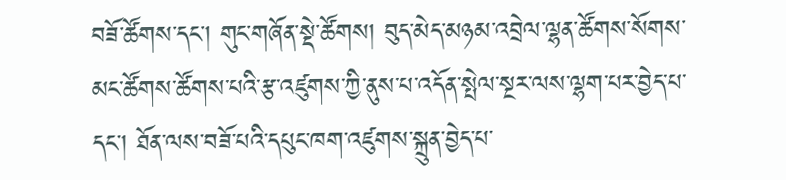བཟོ་ཚོགས་དང་། གུང་གཞོན་སྡེ་ཚོགས། བུད་མེད་མཉམ་འབྲེལ་ལྷན་ཚོགས་སོགས་མང་ཚོགས་ཚོགས་པའི་རྩ་འཛུགས་ཀྱི་ནུས་པ་འདོན་སྤེལ་སྔར་ལས་ལྷག་པར་བྱེད་པ་དང་། ཐོན་ལས་བཟོ་པའི་དཔུང་ཁག་འཛུགས་སྐྲུན་བྱེད་པ་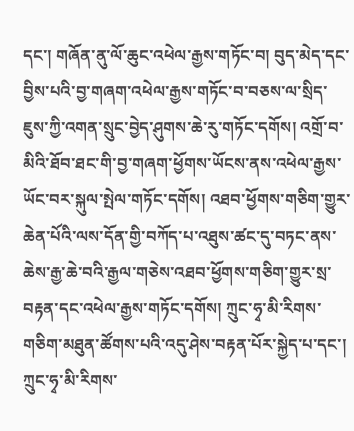དང་། གཞོན་ནུ་ལོ་ཆུང་འཕེལ་རྒྱས་གཏོང་བ། བུད་མེད་དང་བྱིས་པའི་བྱ་གཞག་འཕེལ་རྒྱས་གཏོང་བ་བཅས་ལ་སྲིད་ཇུས་ཀྱི་འགན་སྲུང་བྱེད་ཤུགས་ཆེ་རུ་གཏོང་དགོས། འགྲོ་བ་མིའི་ཐོབ་ཐང་གི་བྱ་གཞག་ཕྱོགས་ཡོངས་ནས་འཕེལ་རྒྱས་ཡོང་བར་སྐུལ་སྤེལ་གཏོང་དགོས། འཐབ་ཕྱོགས་གཅིག་གྱུར་ཆེན་པོའི་ལས་དོན་གྱི་བཀོད་པ་འཐུས་ཚང་དུ་བཏང་ནས་ཆེས་རྒྱ་ཆེ་བའི་རྒྱལ་གཅེས་འཐབ་ཕྱོགས་གཅིག་གྱུར་སྲ་བརྟན་དང་འཕེལ་རྒྱས་གཏོང་དགོས། ཀྲུང་ཧྭ་མི་རིགས་གཅིག་མཐུན་ཚོགས་པའི་འདུ་ཤེས་བརྟན་པོར་སྐྱེད་པ་དང་། ཀྲུང་ཧྭ་མི་རིགས་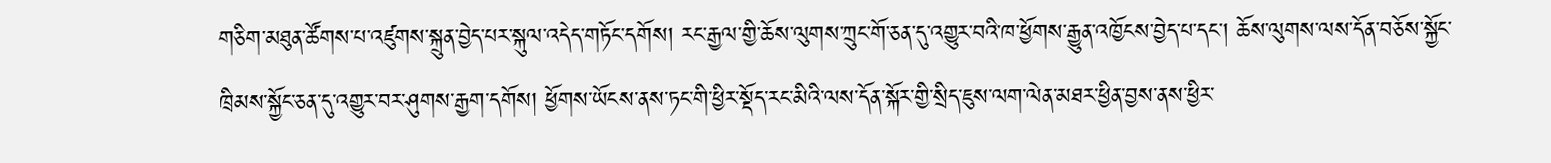གཅིག་མཐུན་ཚོགས་པ་འཛུགས་སྐྲུན་བྱེད་པར་སྐུལ་འདེད་གཏོང་དགོས། རང་རྒྱལ་གྱི་ཆོས་ལུགས་ཀྲུང་གོ་ཅན་དུ་འགྱུར་བའི་ཁ་ཕྱོགས་རྒྱུན་འཁྱོངས་བྱེད་པ་དང་། ཆོས་ལུགས་ལས་དོན་བཅོས་སྐྱོང་ཁྲིམས་སྐྱོང་ཅན་དུ་འགྱུར་བར་ཤུགས་རྒྱག་དགོས། ཕྱོགས་ཡོངས་ནས་ཏང་གི་ཕྱིར་སྡོད་རང་མིའི་ལས་དོན་སྐོར་གྱི་སྲིད་ཇུས་ལག་ལེན་མཐར་ཕྱིན་བྱས་ནས་ཕྱིར་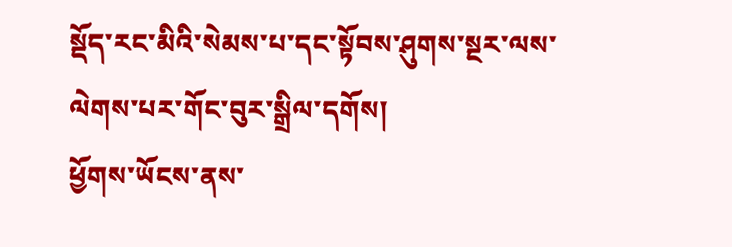སྡོད་རང་མིའི་སེམས་པ་དང་སྟོབས་ཤུགས་སྔར་ལས་ལེགས་པར་གོང་བུར་སྒྲིལ་དགོས།
ཕྱོགས་ཡོངས་ནས་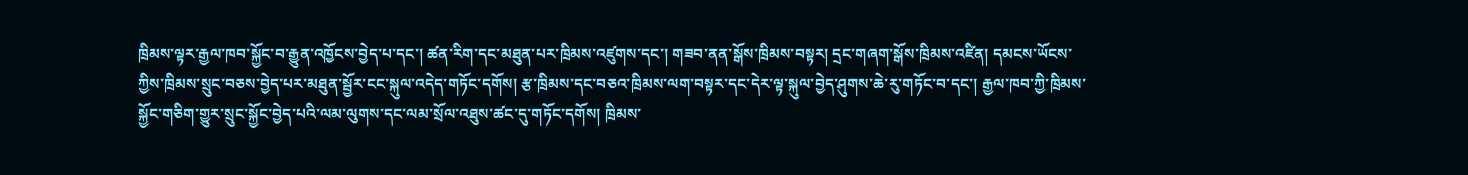ཁྲིམས་ལྟར་རྒྱལ་ཁབ་སྐྱོང་བ་རྒྱུན་འཁྱོངས་བྱེད་པ་དང་། ཚན་རིག་དང་མཐུན་པར་ཁྲིམས་འཛུགས་དང་། གཟབ་ནན་སྒོས་ཁྲིམས་བསྟར། དྲང་གཞག་སྒོས་ཁྲིམས་འཛིན། དམངས་ཡོངས་ཀྱིས་ཁྲིམས་སྲུང་བཅས་བྱེད་པར་མཐུན་སྦྱོར་ངང་སྐུལ་འདེད་གཏོང་དགོས། རྩ་ཁྲིམས་དང་བཅའ་ཁྲིམས་ལག་བསྟར་དང་དེར་ལྟ་སྐུལ་བྱེད་ཤུགས་ཆེ་རུ་གཏོང་བ་དང་། རྒྱལ་ཁབ་ཀྱི་ཁྲིམས་སྐྱོང་གཅིག་གྱུར་སྲུང་སྐྱོང་བྱེད་པའི་ལམ་ལུགས་དང་ལམ་སྲོལ་འཐུས་ཚང་དུ་གཏོང་དགོས། ཁྲིམས་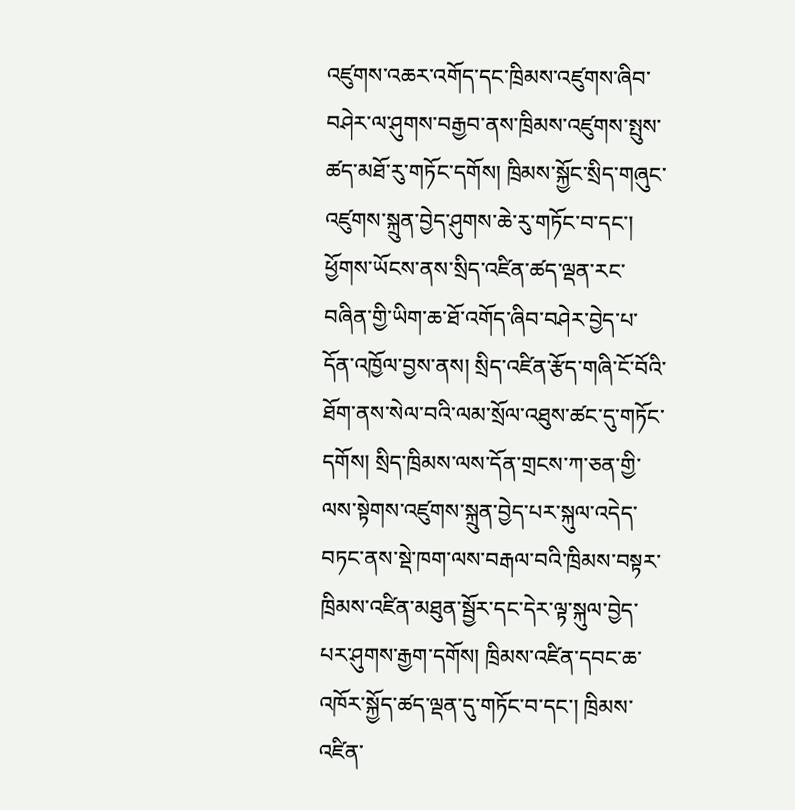འཛུགས་འཆར་འགོད་དང་ཁྲིམས་འཛུགས་ཞིབ་བཤེར་ལ་ཤུགས་བརྒྱབ་ནས་ཁྲིམས་འཛུགས་སྤུས་ཚད་མཐོ་རུ་གཏོང་དགོས། ཁྲིམས་སྐྱོང་སྲིད་གཞུང་འཛུགས་སྐྲུན་བྱེད་ཤུགས་ཆེ་རུ་གཏོང་བ་དང་། ཕྱོགས་ཡོངས་ནས་སྲིད་འཛིན་ཚད་ལྡན་རང་བཞིན་གྱི་ཡིག་ཆ་ཐོ་འགོད་ཞིབ་བཤེར་བྱེད་པ་དོན་འཁྱོལ་བྱས་ནས། སྲིད་འཛིན་རྩོད་གཞི་ངོ་བོའི་ཐོག་ནས་སེལ་བའི་ལམ་སྲོལ་འཐུས་ཚང་དུ་གཏོང་དགོས། སྲིད་ཁྲིམས་ལས་དོན་གྲངས་ཀ་ཅན་གྱི་ལས་སྟེགས་འཛུགས་སྐྲུན་བྱེད་པར་སྐུལ་འདེད་བཏང་ནས་སྡེ་ཁག་ལས་བརྒལ་བའི་ཁྲིམས་བསྟར་ཁྲིམས་འཛིན་མཐུན་སྦྱོར་དང་དེར་ལྟ་སྐུལ་བྱེད་པར་ཤུགས་རྒྱག་དགོས། ཁྲིམས་འཛིན་དབང་ཆ་འཁོར་སྐྱོད་ཚད་ལྡན་དུ་གཏོང་བ་དང་། ཁྲིམས་འཛིན་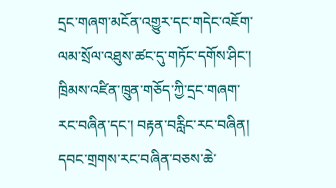དྲང་གཞག་མངོན་འགྱུར་དང་གདེང་འཇོག་ལམ་སྲོལ་འཐུས་ཚང་དུ་གཏོང་དགོས་ཤིང་། ཁྲིམས་འཛིན་ཁྲུན་གཅོད་ཀྱི་དྲང་གཞག་རང་བཞིན་དང་། བརྟན་བརླིང་རང་བཞིན། དབང་གྲགས་རང་བཞིན་བཅས་ཆེ་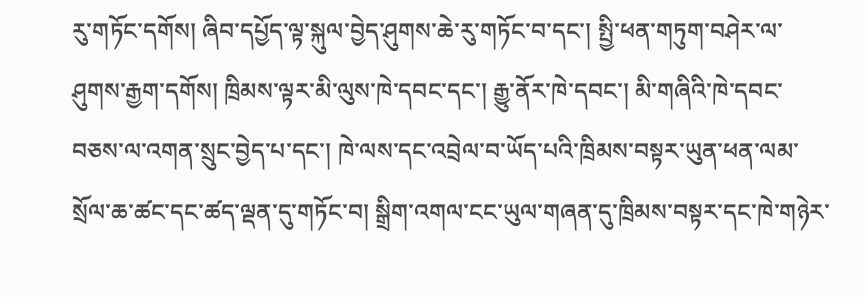རུ་གཏོང་དགོས། ཞིབ་དཔྱོད་ལྟ་སྐུལ་བྱེད་ཤུགས་ཆེ་རུ་གཏོང་བ་དང་། སྤྱི་ཕན་གཏུག་བཤེར་ལ་ཤུགས་རྒྱག་དགོས། ཁྲིམས་ལྟར་མི་ལུས་ཁེ་དབང་དང་། རྒྱུ་ནོར་ཁེ་དབང་། མི་གཞིའི་ཁེ་དབང་བཅས་ལ་འགན་སྲུང་བྱེད་པ་དང་། ཁེ་ལས་དང་འབྲེལ་བ་ཡོད་པའི་ཁྲིམས་བསྟར་ཡུན་ཕན་ལམ་སྲོལ་ཆ་ཚང་དང་ཚད་ལྡན་དུ་གཏོང་བ། སྒྲིག་འགལ་ངང་ཡུལ་གཞན་དུ་ཁྲིམས་བསྟར་དང་ཁེ་གཉེར་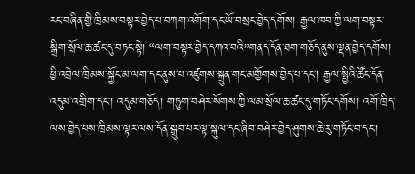རང་བཞིན་གྱི་ཁྲིམས་བསྟར་བྱེད་པ་བཀག་འགོག་དང་ཡོ་བསྲང་བྱེད་དགོས། རྒྱལ་ཁབ་ཀྱི་ལག་བསྟར་སྒྲིག་སྲོལ་ཆ་ཚང་དུ་བཏང་སྟེ། “ལག་བསྟར་བྱེད་དཀའ་བའི”གནད་དོན་ཐག་གཅོད་ནུས་ལྡན་བྱེད་དགོས། ཕྱི་འབྲེལ་ཁྲིམས་སྐྱོང་མ་ལག་དང་ནུས་པ་འཛུགས་སྐྲུན་གང་མགྱོགས་བྱེད་པ་དང་། རྒྱལ་སྤྱིའི་ཚོང་དོན་འདུམ་འགྲིག་དང་། འདུམ་གཅོད། གཏུག་བཤེར་སོགས་ཀྱི་ལམ་སྲོལ་ཆ་ཚང་དུ་གཏོང་དགོས། འགོ་ཁྲིད་ལས་བྱེད་པས་ཁྲིམས་ལྟར་ལས་དོན་སྒྲུབ་པར་ལྟ་སྐུལ་དང་ཞིབ་བཤེར་བྱེད་ཤུགས་ཆེ་རུ་གཏོང་བ་དང་།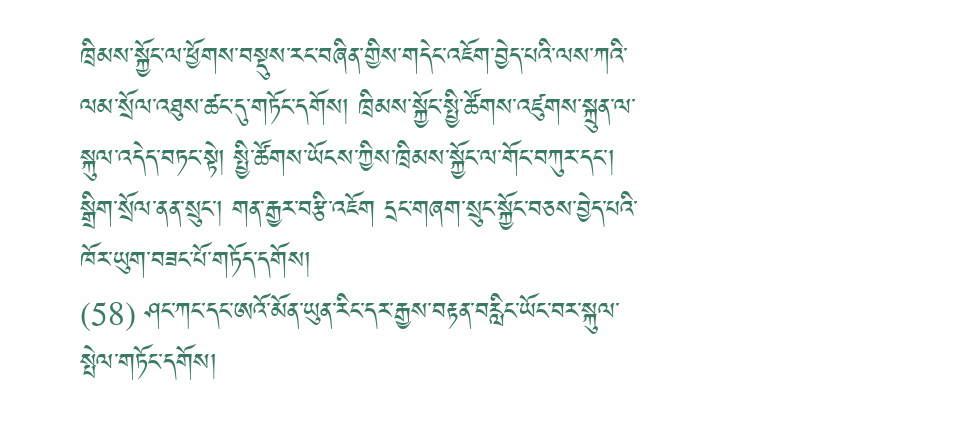ཁྲིམས་སྐྱོང་ལ་ཕྱོགས་བསྡུས་རང་བཞིན་གྱིས་གདེང་འཇོག་བྱེད་པའི་ལས་ཀའི་ལམ་སྲོལ་འཐུས་ཚང་དུ་གཏོང་དགོས། ཁྲིམས་སྐྱོང་སྤྱི་ཚོགས་འཛུགས་སྐྲུན་ལ་སྐུལ་འདེད་བཏང་སྟེ། སྤྱི་ཚོགས་ཡོངས་ཀྱིས་ཁྲིམས་སྐྱོང་ལ་གོང་བཀུར་དང་། སྒྲིག་སྲོལ་ནན་སྲུང་། གན་རྒྱར་བརྩི་འཇོག དྲང་གཞག་སྲུང་སྐྱོང་བཅས་བྱེད་པའི་ཁོར་ཡུག་བཟང་པོ་གཏོད་དགོས།
(58) ཤང་ཀང་དང་ཨའོ་མོན་ཡུན་རིང་དར་རྒྱས་བརྟན་བརླིང་ཡོང་བར་སྐུལ་སྤེལ་གཏོང་དགོས།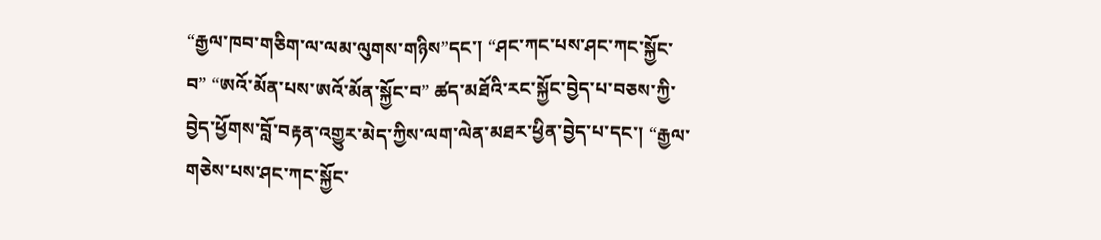“རྒྱལ་ཁབ་གཅིག་ལ་ལམ་ལུགས་གཉིས”དང་། “ཤང་ཀང་པས་ཤང་ཀང་སྐྱོང་བ” “ཨའོ་མོན་པས་ཨའོ་མོན་སྐྱོང་བ” ཚད་མཐོའི་རང་སྐྱོང་བྱེད་པ་བཅས་ཀྱི་བྱེད་ཕྱོགས་བློ་བརྟན་འགྱུར་མེད་ཀྱིས་ལག་ལེན་མཐར་ཕྱིན་བྱེད་པ་དང་། “རྒྱལ་གཅེས་པས་ཤང་ཀང་སྐྱོང་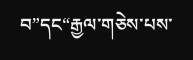བ”དང“རྒྱལ་གཅེས་པས་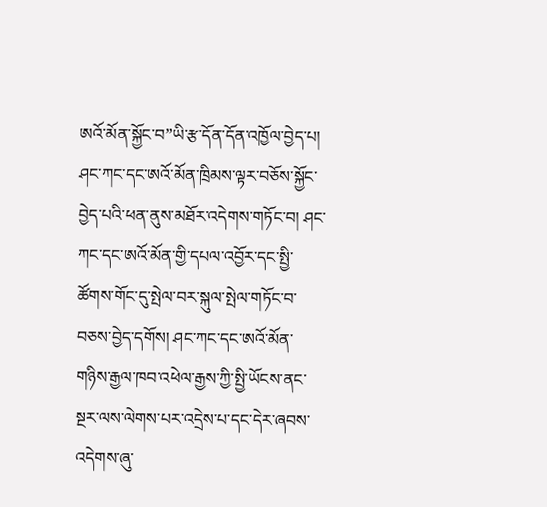ཨའོ་མོན་སྐྱོང་བ”ཡི་རྩ་དོན་དོན་འཁྱོལ་བྱེད་པ། ཤང་ཀང་དང་ཨའོ་མོན་ཁྲིམས་ལྟར་བཅོས་སྐྱོང་བྱེད་པའི་ཕན་ནུས་མཐོར་འདེགས་གཏོང་བ། ཤང་ཀང་དང་ཨའོ་མོན་གྱི་དཔལ་འབྱོར་དང་སྤྱི་ཚོགས་གོང་དུ་སྤེལ་བར་སྐུལ་སྤེལ་གཏོང་བ་བཅས་བྱེད་དགོས། ཤང་ཀང་དང་ཨའོ་མོན་གཉིས་རྒྱལ་ཁབ་འཕེལ་རྒྱས་ཀྱི་སྤྱི་ཡོངས་ནང་སྔར་ལས་ལེགས་པར་འདྲེས་པ་དང་དེར་ཞབས་འདེགས་ཞུ་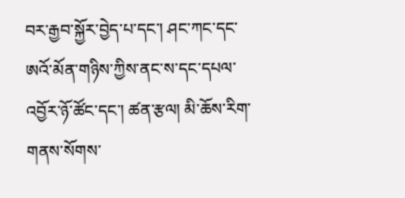བར་རྒྱབ་སྐྱོར་བྱེད་པ་དང་། ཤང་ཀང་དང་ཨའོ་མོན་གཉིས་ཀྱིས་ནང་ས་དང་དཔལ་འབྱོར་ཉོ་ཚོང་དང་། ཚན་རྩལ། མི་ཆོས་རིག་གནས་སོགས་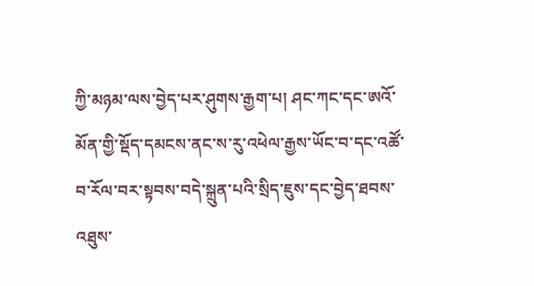ཀྱི་མཉམ་ལས་བྱེད་པར་ཤུགས་རྒྱག་པ། ཤང་ཀང་དང་ཨའོ་མོན་གྱི་སྡོད་དམངས་ནང་ས་རུ་འཕེལ་རྒྱས་ཡོང་བ་དང་འཚོ་བ་རོལ་བར་སྟབས་བདེ་སྐྲུན་པའི་སྲིད་ཇུས་དང་བྱེད་ཐབས་འཐུས་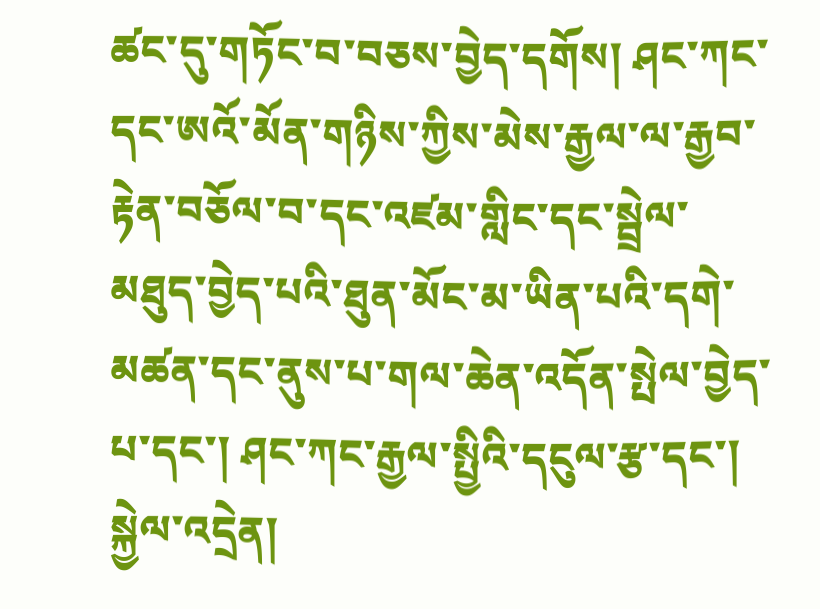ཚང་དུ་གཏོང་བ་བཅས་བྱེད་དགོས། ཤང་ཀང་དང་ཨའོ་མོན་གཉིས་ཀྱིས་མེས་རྒྱལ་ལ་རྒྱབ་རྟེན་བཅོལ་བ་དང་འཛམ་གླིང་དང་སྦྲེལ་མཐུད་བྱེད་པའི་ཐུན་མོང་མ་ཡིན་པའི་དགེ་མཚན་དང་ནུས་པ་གལ་ཆེན་འདོན་སྤེལ་བྱེད་པ་དང་། ཤང་ཀང་རྒྱལ་སྤྱིའི་དངུལ་རྩ་དང་། སྐྱེལ་འདྲེན།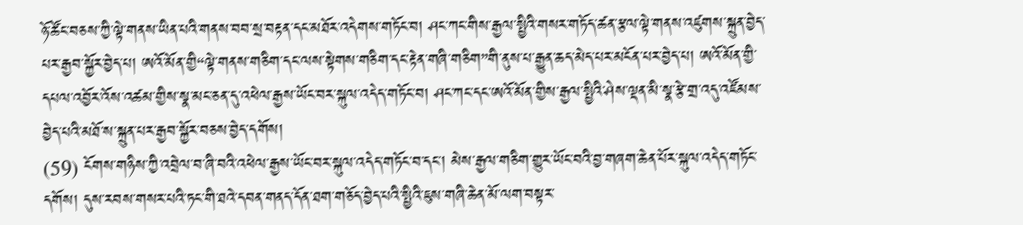ཉོ་ཚོང་བཅས་ཀྱི་ལྟེ་གནས་ཡིན་པའི་གནས་བབ་སྲ་བརྟན་དང་མཐོར་འདེགས་གཏོང་བ། ཤང་ཀང་གིས་རྒྱལ་སྤྱིའི་གསར་གཏོད་ཚན་རྩལ་ལྟེ་གནས་འཛུགས་སྐྲུན་བྱེད་པར་རྒྱབ་སྐྱོར་བྱེད་པ། ཨའོ་མོན་གྱི“ལྟེ་གནས་གཅིག་དང་ལས་སྟེགས་གཅིག་དང་རྟེན་གཞི་གཅིག”གི་ནུས་པ་རྒྱུན་ཆད་མེད་པར་མངོན་པར་བྱེད་པ། ཨའོ་མོན་གྱི་དཔལ་འབྱོར་འོས་འཚམ་གྱིས་སྣ་མང་ཅན་དུ་འཕེལ་རྒྱས་ཡོང་བར་སྐུལ་འདེད་གཏོང་བ། ཤང་ཀང་དང་ཨའོ་མོན་གྱིས་རྒྱལ་སྤྱིའི་ཤེས་ལྡན་མི་སྣ་རྩེ་གྲ་འདུ་འཛོམས་བྱེད་པའི་མཐོ་ས་སྐྲུན་པར་རྒྱབ་སྐྱོར་བཅས་བྱེད་དགོས།
(59) ངོགས་གཉིས་ཀྱི་འབྲེལ་བ་ཞི་བའི་འཕེལ་རྒྱས་ཡོང་བར་སྐུལ་འདེད་གཏོང་བ་དང་། མེས་རྒྱལ་གཅིག་གྱུར་ཡོང་བའི་བྱ་གཞག་ཆེན་པོར་སྐུལ་འདེད་གཏོང་དགོས། དུས་རབས་གསར་པའི་ཏང་གི་ཐའེ་དབན་གནད་དོན་ཐག་གཅོད་བྱེད་པའི་སྤྱིའི་ཇུས་གཞི་ཆེན་མོ་ལག་བསྟར་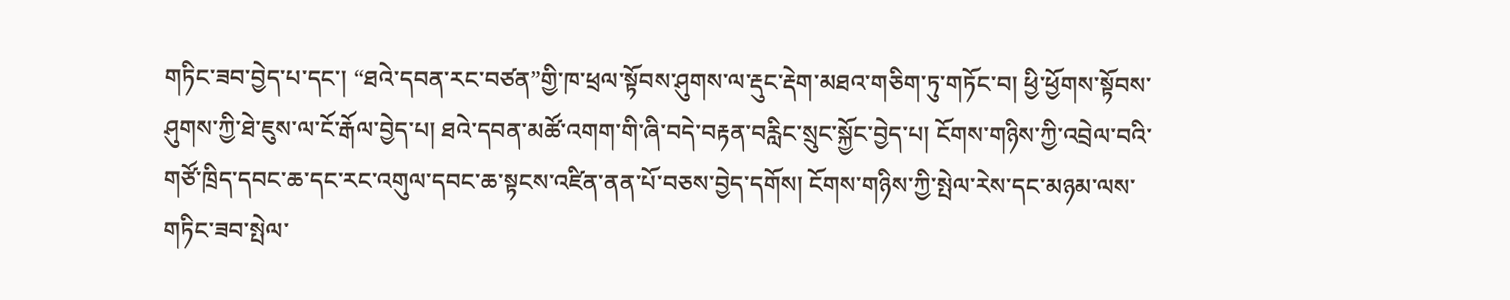གཏིང་ཟབ་བྱེད་པ་དང་། “ཐའེ་དབན་རང་བཙན”གྱི་ཁ་ཕྲལ་སྟོབས་ཤུགས་ལ་རྡུང་རྡེག་མཐའ་གཅིག་ཏུ་གཏོང་བ། ཕྱི་ཕྱོགས་སྟོབས་ཤུགས་ཀྱི་ཐེ་ཇུས་ལ་ངོ་རྒོལ་བྱེད་པ། ཐའེ་དབན་མཚོ་འགག་གི་ཞི་བདེ་བརྟན་བརླིང་སྲུང་སྐྱོང་བྱེད་པ། ངོགས་གཉིས་ཀྱི་འབྲེལ་བའི་གཙོ་ཁྲིད་དབང་ཆ་དང་རང་འགུལ་དབང་ཆ་སྟངས་འཛིན་ནན་པོ་བཅས་བྱེད་དགོས། ངོགས་གཉིས་ཀྱི་སྤེལ་རེས་དང་མཉམ་ལས་གཏིང་ཟབ་སྤེལ་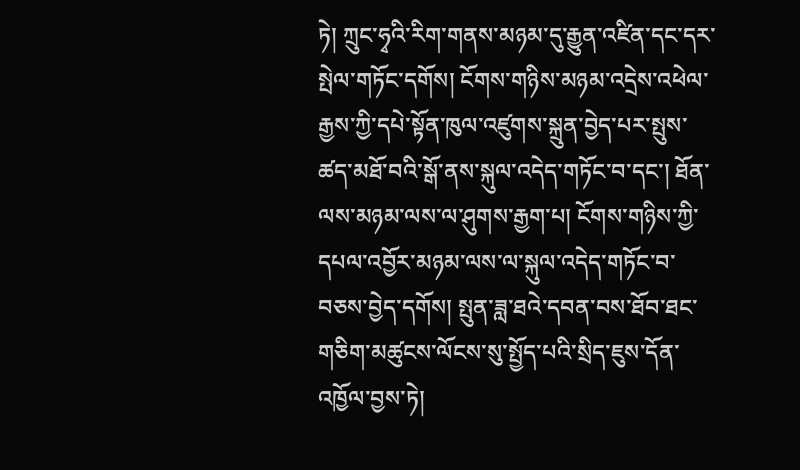ཏེ། ཀྲུང་ཧྭའི་རིག་གནས་མཉམ་དུ་རྒྱུན་འཛིན་དང་དར་སྤེལ་གཏོང་དགོས། ངོགས་གཉིས་མཉམ་འདྲེས་འཕེལ་རྒྱས་ཀྱི་དཔེ་སྟོན་ཁུལ་འཛུགས་སྐྲུན་བྱེད་པར་སྤུས་ཚད་མཐོ་བའི་སྒོ་ནས་སྐུལ་འདེད་གཏོང་བ་དང་། ཐོན་ལས་མཉམ་ལས་ལ་ཤུགས་རྒྱག་པ། ངོགས་གཉིས་ཀྱི་དཔལ་འབྱོར་མཉམ་ལས་ལ་སྐུལ་འདེད་གཏོང་བ་བཅས་བྱེད་དགོས། སྤུན་ཟླ་ཐའེ་དབན་བས་ཐོབ་ཐང་གཅིག་མཚུངས་ལོངས་སུ་སྤྱོད་པའི་སྲིད་ཇུས་དོན་འཁྱོལ་བྱས་ཏེ།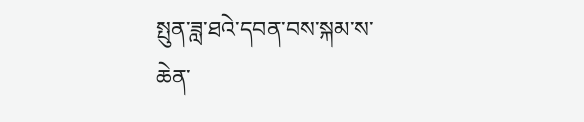སྤུན་ཟླ་ཐའེ་དབན་བས་སྐམ་ས་ཆེན་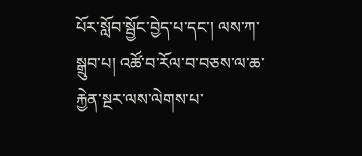པོར་སློབ་སྦྱོང་བྱེད་པ་དང་། ལས་ཀ་སྒྲུབ་པ། འཚོ་བ་རོལ་བ་བཅས་ལ་ཆ་རྐྱེན་སྔར་ལས་ལེགས་པ་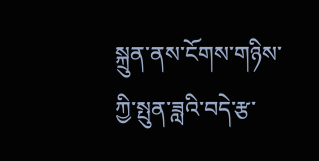སྐྲུན་ནས་ངོགས་གཉིས་ཀྱི་སྤུན་ཟླའི་བདེ་རྩ་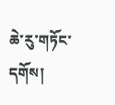ཆེ་རུ་གཏོང་དགོས།